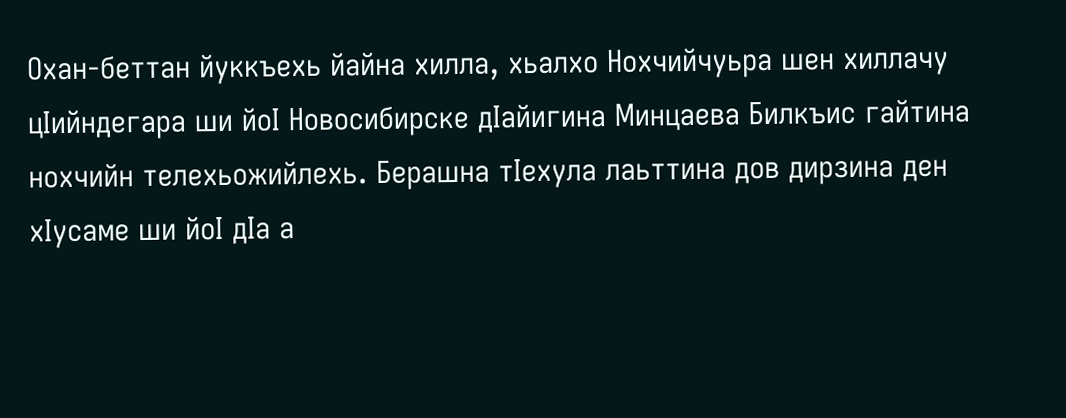Охан-беттан йуккъехь йайна хилла, хьалхо Нохчийчуьра шен хиллачу цIийндегара ши йоI Новосибирске дIайигина Минцаева Билкъис гайтина нохчийн телехьожийлехь. Берашна тIехула лаьттина дов дирзина ден хIусаме ши йоI дIа а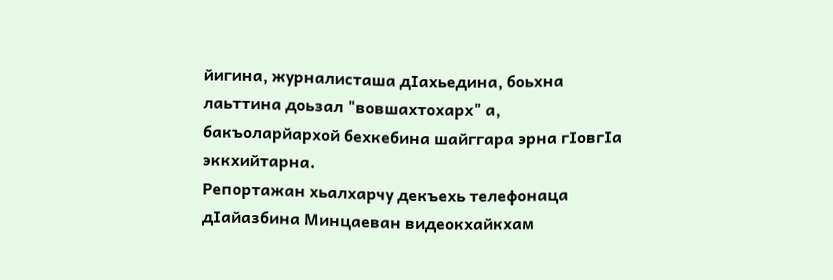йигина, журналисташа дIахьедина, боьхна лаьттина доьзал "вовшахтохарх" а, бакъоларйархой бехкебина шайггара эрна гIовгIа эккхийтарна.
Репортажан хьалхарчу декъехь телефонаца дIайазбина Минцаеван видеокхайкхам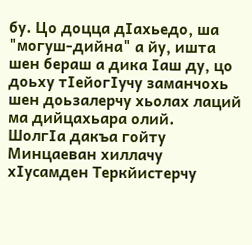бу. Цо доцца дIахьедо, ша "могуш-дийна" а йу, ишта шен бераш а дика Iаш ду, цо доьху тIейогIучу заманчохь шен доьзалерчу хьолах лаций ма дийцахьара олий.
ШолгIа дакъа гойту Минцаеван хиллачу хIусамден Теркйистерчу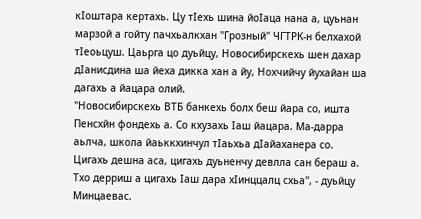кIоштара кертахь. Цу тIехь шина йоIаца нана а, цуьнан марзой а гойту пачхьалкхан "Грозный" ЧГТРК-н белхахой тIеоьцуш. Цаьрга цо дуьйцу, Новосибирскехь шен дахар дIанисдина ша йеха дикка хан а йу, Нохчийчу йухайан ша дагахь а йацара олий.
"Новосибирскехь ВТБ банкехь болх беш йара со, ишта Пенсхйн фондехь а. Со кхузахь Iаш йацара. Ма-дарра аьлча, школа йаьккхинчул тIаьхьа дIайаханера со. Цигахь дешна аса, цигахь дуьненчу девлла сан бераш а. Тхо дерриш а цигахь Iаш дара хIинццалц схьа", - дуьйцу Минцаевас.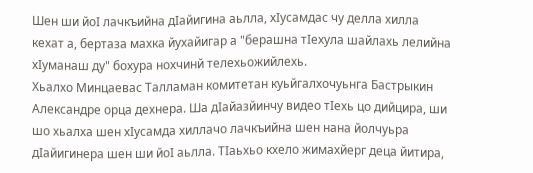Шен ши йоI лачкъийна дIайигина аьлла, хIусамдас чу делла хилла кехат а, бертаза махка йухайигар а "берашна тIехула шайлахь лелийна хIуманаш ду" бохура нохчинй телехьожийлехь.
Хьалхо Минцаевас Талламан комитетан куьйгалхочуьнга Бастрыкин Александре орца дехнера. Ша дIайазйинчу видео тIехь цо дийцира, ши шо хьалха шен хIусамда хиллачо лачкъийна шен нана йолчуьра дIайигинера шен ши йоI аьлла. ТIаьхьо кхело жимахйерг деца йитира,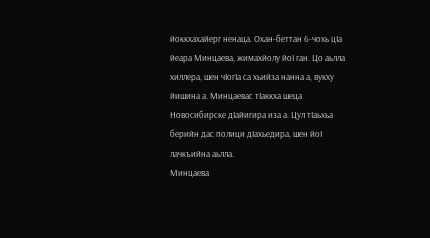йоккхахайерг ненаца. Охан-беттан 6-чохь цIа йеара Минцаева, жимахйолу йоI ган. Цо аьлла хиллера, шен чIогIа са хьийза нанна а, вукху йишина а. Минцаевас тIаккха шеца Новосибирске дIайигира иза а. Цул тIаьхьа берийн дас полици дIахьедира, шен йоI лачкъийна аьлла.
Минцаева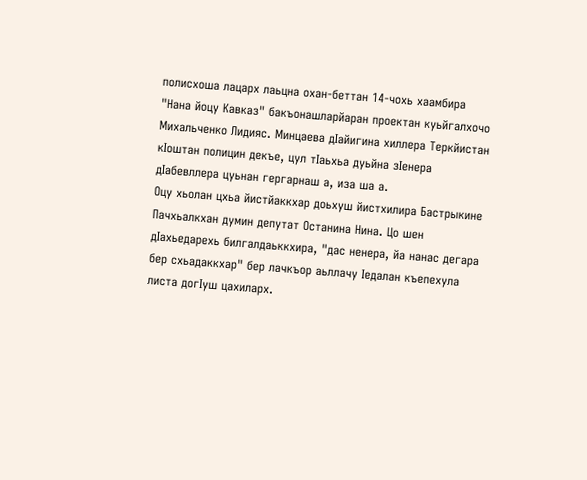полисхоша лацарх лаьцна охан-беттан 14-чохь хаамбира "Нана йоцу Кавказ" бакъонашларйаран проектан куьйгалхочо Михальченко Лидияс. Минцаева дIайигина хиллера Теркйистан кIоштан полицин декъе, цул тIаьхьа дуьйна зIенера дIабевллера цуьнан гергарнаш а, иза ша а.
Оцу хьолан цхьа йистйаккхар доьхуш йистхилира Бастрыкине Пачхьалкхан думин депутат Останина Нина. Цо шен дIахьедарехь билгалдаьккхира, "дас ненера, йа нанас дегара бер схьадаккхар" бер лачкъор аьллачу Iедалан къепехула листа догIуш цахиларх.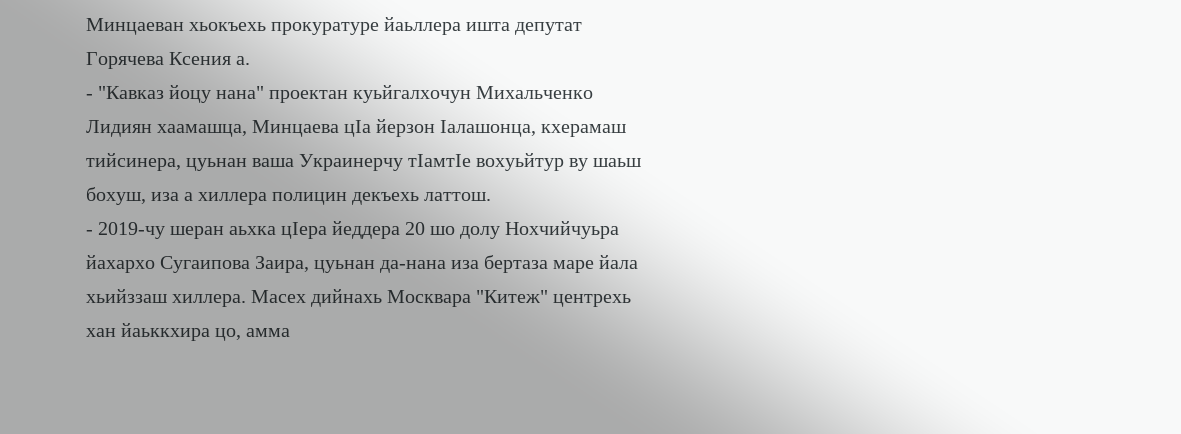Минцаеван хьокъехь прокуратуре йаьллера ишта депутат Горячева Ксения а.
- "Кавказ йоцу нана" проектан куьйгалхочун Михальченко Лидиян хаамашца, Минцаева цIа йерзон Iалашонца, кхерамаш тийсинера, цуьнан ваша Украинерчу тIамтIе вохуьйтур ву шаьш бохуш, иза а хиллера полицин декъехь латтош.
- 2019-чу шеран аьхка цIера йеддера 20 шо долу Нохчийчуьра йахархо Сугаипова Заира, цуьнан да-нана иза бертаза маре йала хьийззаш хиллера. Масех дийнахь Москвара "Китеж" центрехь хан йаьккхира цо, амма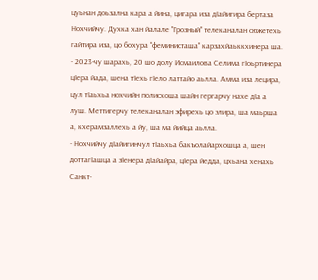цуьнан доьзална кара а йина, цигара иза дIайигира бертаза Нохчийчу. Духка хан йалале "Грозный" телеканалан сюжетехь гайтира иза, цо бохура "феминисташа" карзахйаьккхинера ша.
- 2023-чу шарахь, 20 шо долу Исмаилова Селима гIоьртинера цIера йада, шена тIехь гIело латтайо аьлла. Амма иза лецира, цул тIаьхьа нохчийн полисхоша шайн гергарчу нахе дIа а луш. Меттигерчу телеканалан эфирехь цо элира, ша маьрша а, кхерамзаллехь а йу, ша ма йийца аьлла.
- Нохчийчу дIайигинчул тIаьхьа бакъолайархошца а, шен доттагIашца а зIенера дIайайра, цIера йедда, цхьана хенахь Санкт-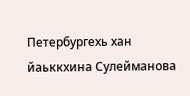Петербургехь хан йаьккхина Сулейманова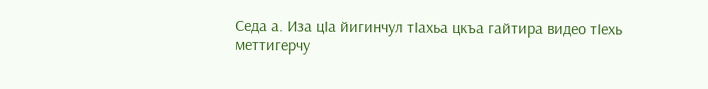Седа а. Иза цIа йигинчул тIахьа цкъа гайтира видео тIехь меттигерчу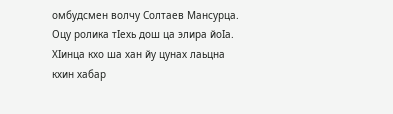омбудсмен волчу Солтаев Мансурца. Оцу ролика тIехь дош ца элира йоIа. ХIинца кхо ша хан йу цунах лаьцна кхин хабар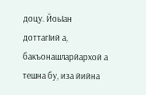доцу. ЙоьIан доттагIий а, бакъонашларйархой а тешна бу, иза йийна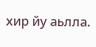хир йу аьлла.